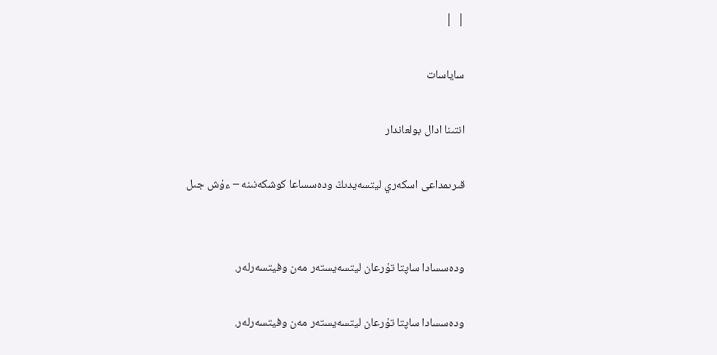|  |

ساياسات

انتىنا ادال بولعاندار

قىرىمداعى اسكەري ليتسەيدىڭ ودەسساعا كوشكەنىنە – ءۇش جىل


ودەسسادا ساپتا تۇرعان ليتسەيستەر مەن وفيتسەرلەر.

ودەسسادا ساپتا تۇرعان ليتسەيستەر مەن وفيتسەرلەر.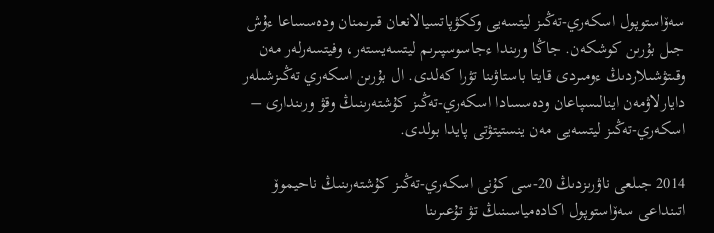سەۆاستوپول اسكەري-تەڭىز ليتسەيى وككۋپاتسيالانعان قىرىمنان ودەسساعا ءۇش جىل بۇرىن كوشكەن. جاڭا ورىندا ءجاسوسپىرىم ليتسەيستەر، وفيتسەرلەر مەن وقىتۋشىلاردىڭ ءومىردى قايتا باستاۋىنا تۋرا كەلدى. ال بۇرىن اسكەري تەڭىزشىلەر دايارلاۋمەن اينالىسپاعان ودەسسادا اسكەري-تەڭىز كۇشتەرىنىڭ وقۋ ورىندارى – اسكەري-تەڭىز ليتسەيى مەن ينستيتۋتى پايدا بولدى.

2014 جىلعى ناۋرىزدىڭ 20-سى كۇنى اسكەري-تەڭىز كۇشتەرىنىڭ ناحيموۆ اتىنداعى سەۆاستوپول اكادەمياسىنىڭ تۋ تۇعىرىنا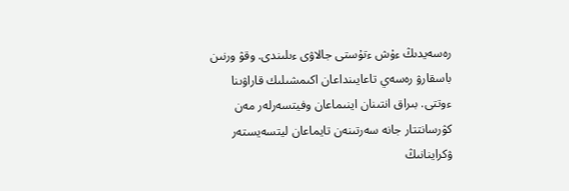رەسەيدىڭ ءۇش ءتۇستى جالاۋى ءىلىندى. وقۋ ورنىن باسقارۋ رەسەي تاعايىنداعان اكىمشىلىك قاراۋىنا ءوتتى. بىراق انتىنان اينىماعان وفيتسەرلەر مەن كۋرسانتتار جانە سەرتىنەن تايماعان ليتسەيستەر ۋكراينانىڭ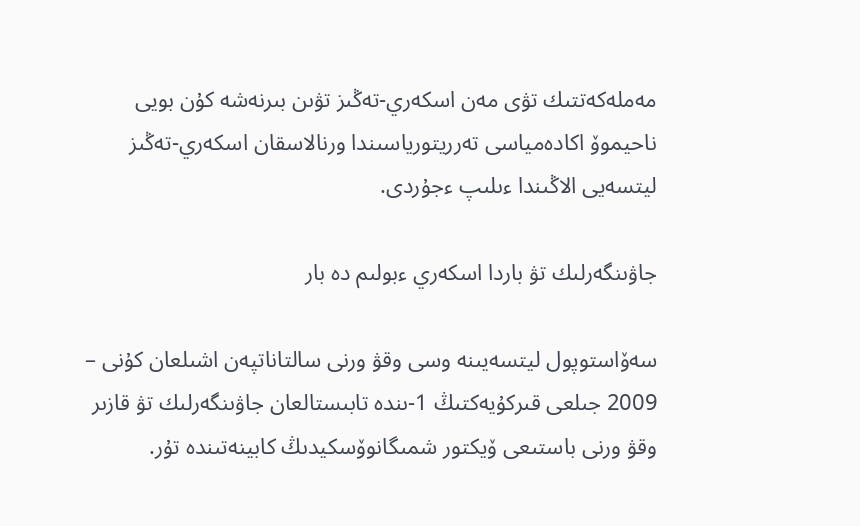مەملەكەتتىك تۋى مەن اسكەري-تەڭىز تۋىن بىرنەشە كۇن بويى ناحيموۆ اكادەمياسى تەرريتورياسىندا ورنالاسقان اسكەري-تەڭىز ليتسەيى الاڭىندا ءىلىپ ءجۇردى.

جاۋىنگەرلىك تۋ باردا اسكەري ءبولىم دە بار

سەۆاستوپول ليتسەيىنە وسى وقۋ ورنى سالتاناتپەن اشىلعان كۇنى – 2009 جىلعى قىركۇيەكتىڭ 1-ىندە تابىستالعان جاۋىنگەرلىك تۋ قازىر وقۋ ورنى باستىعى ۆيكتور شمىگانوۆسكيدىڭ كابينەتىندە تۇر.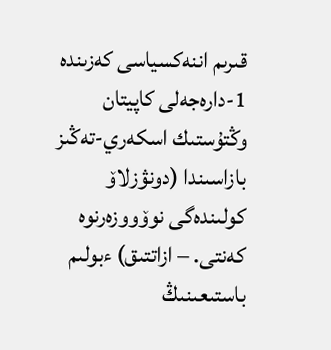قىرىم اننەكسياسى كەزىندە 1-دارەجەلى كاپيتان وڭتۇستىك اسكەري-تەڭىز بازاسىندا (دونۋزلاۆ كولىندەگى نوۆووزەرنوە كەنتى. – ازاتتىق) ءبولىم باستىعىنىڭ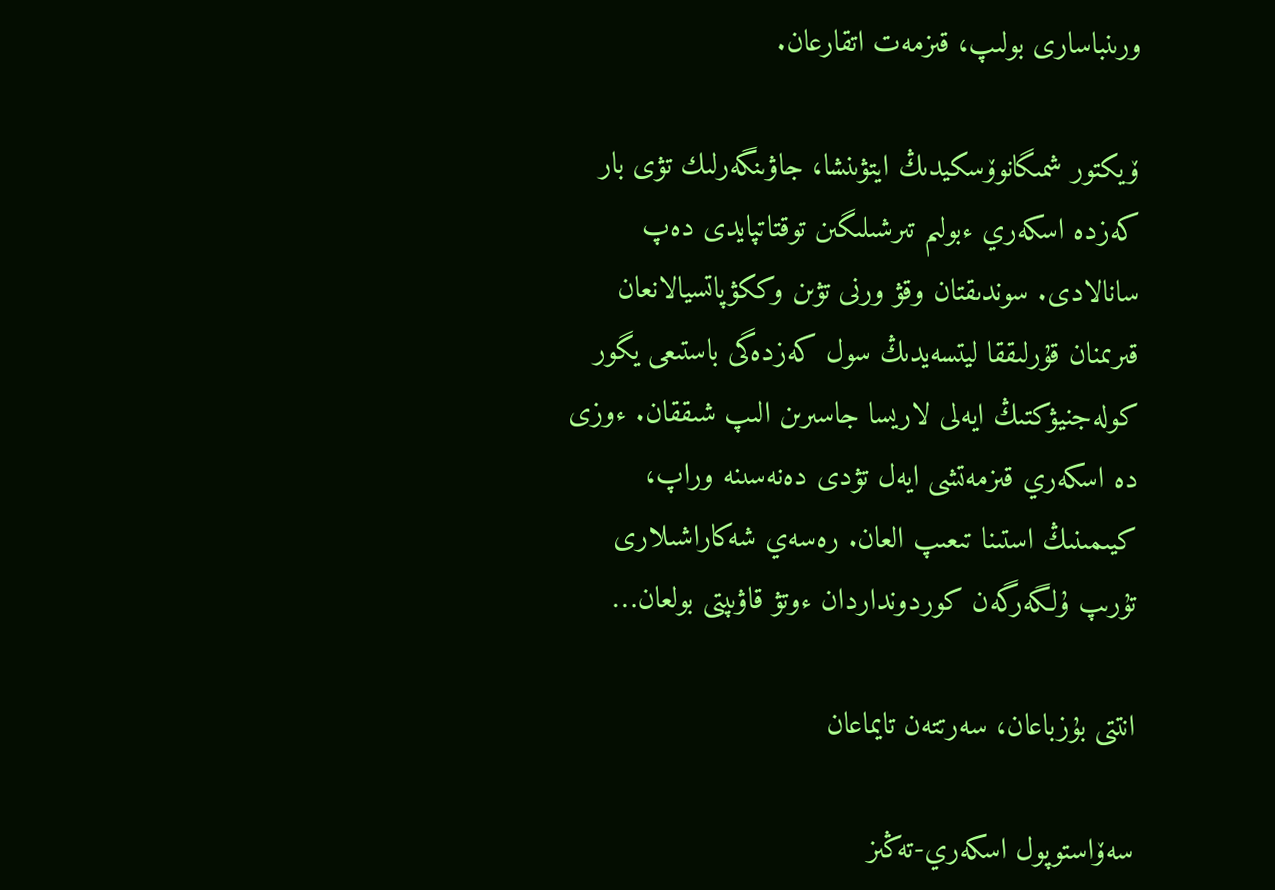ورىنباسارى بولىپ، قىزمەت اتقارعان.

ۆيكتور شمىگانوۆسكيدىڭ ايتۋىنشا، جاۋىنگەرلىك تۋى بار كەزدە اسكەري ءبولىم تىرشىلىگىن توقتاتپايدى دەپ سانالادى. سوندىقتان وقۋ ورنى تۋىن وككۋپاتسيالانعان قىرىمنان قۇرلىققا ليتسەيدىڭ سول كەزدەگى باستىعى يگور كولەجنيۋكتىڭ ايەلى لاريسا جاسىرىن الىپ شىققان. ءوزى دە اسكەري قىزمەتشى ايەل تۋدى دەنەسىنە وراپ، كيىمىنىڭ استىنا تىعىپ العان. رەسەي شەكاراشىلارى تۇرىپ ۇلگەرگەن كوردونداردان ءوتۋ قاۋىپتى بولعان…

انتتى بۇزباعان، سەرتتەن تايماعان

سەۆاستوپول اسكەري-تەڭىز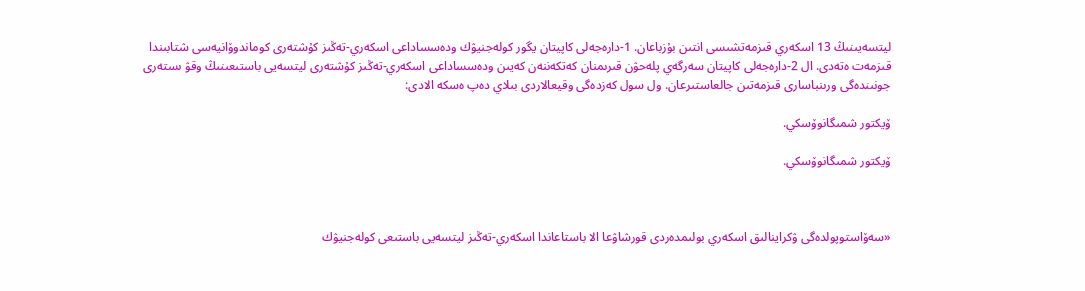ليتسەيىنىڭ 13 اسكەري قىزمەتشىسى انتىن بۇزباعان. 1-دارەجەلى كاپيتان يگور كولەجنيۋك ودەسساداعى اسكەري-تەڭىز كۇشتەرى كوماندوۆانيەسى شتابىندا قىزمەت ەتەدى. ال 2-دارەجەلى كاپيتان سەرگەي پلەحۋن قىرىمنان كەتكەننەن كەيىن ودەسساداعى اسكەري-تەڭىز كۇشتەرى ليتسەيى باستىعىنىڭ وقۋ ىستەرى جونىندەگى ورىنباسارى قىزمەتىن جالعاستىرعان. ول سول كەزدەگى وقيعالاردى بىلاي دەپ ەسكە الادى:

ۆيكتور شمىگانوۆسكي.

ۆيكتور شمىگانوۆسكي.



«سەۆاستوپولدەگى ۋكراينالىق اسكەري بولىمدەردى قورشاۋعا الا باستاعاندا اسكەري-تەڭىز ليتسەيى باستىعى كولەجنيۋك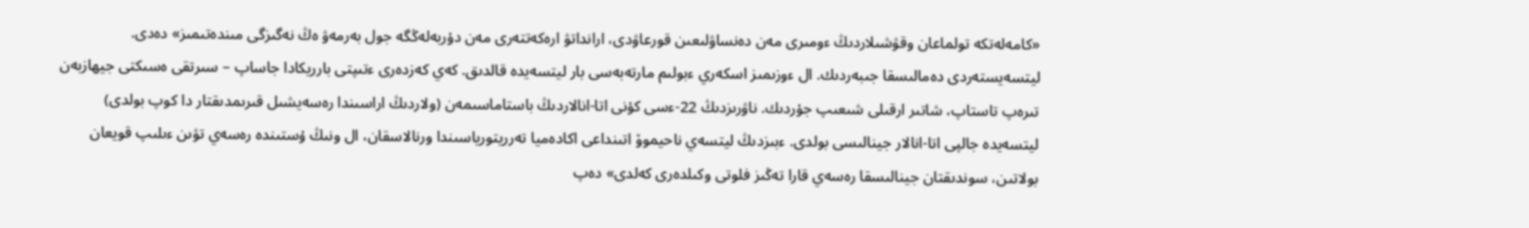«كامەلەتكە تولماعان وقۋشىلاردىڭ ءومىرى مەن دەنساۋلىعىن قورعاۋدى، ارانداتۋ ارەكەتتەرى مەن دۇربەلەڭگە جول بەرمەۋ ەڭ نەگىزگى مىندەتىمىز» دەدى. ليتسەيستەردى دەمالىسقا جىبەردىك. ال ءوزىمىز اسكەري ءبولىم مارتەبەسى بار ليتسەيدە قالدىق. كەي كەزدەرى ءتىپتى بارريكادا جاساپ – سىرتقى ەسىكتى جيھازبەن تىرەپ تاستاپ، شاتىر ارقىلى شىعىپ جۇردىك. ناۋرىزدىڭ 22-ءسى كۇنى اتا-انالاردىڭ باستاماسىمەن (ولاردىڭ اراسىندا رەسەيشىل قىرىمدىقتار دا كوپ بولدى) ليتسەيدە جالپى اتا-انالار جينالىسى بولدى. ءبىزدىڭ ليتسەي ناحيموۆ اتىنداعى اكادەميا تەرريتورياسىندا ورنالاسقان، ال ونىڭ ۇستىندە رەسەي تۋىن ءىلىپ قويعان بولاتىن، سوندىقتان جينالىسقا رەسەي قارا تەڭىز فلوتى وكىلدەرى كەلدى» دەپ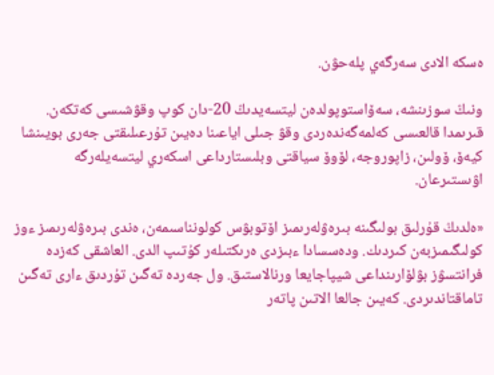ەسكە الادى سەرگەي پلەحۋن.

ونىڭ سوزىنشە، سەۆاستوپولدەن ليتسەيدىڭ 20-دان كوپ وقۋشىسى كەتكەن. قىرىمدا قالعىسى كەلمەگەندەردى وقۋ جىلى اياعىنا دەيىن تۇرعىلىقتى جەرى بويىنشا كيەۆ، ۆولىن، زاپوروجە، لۆوۆ سياقتى وبلىستارداعى اسكەري ليتسەيلەرگە اۋىستىرعان.

«ەلدىڭ قۇرلىق بولىگىنە بىرەۋلەرىمىز اۆتوبۋس كولونناسىمەن، ەندى بىرەۋلەرىمىز ءوز كولىگىمىزبەن كىردىك. ودەسسادا ءبىزدى ەرىكتىلەر كۇتىپ الدى. العاشقى كەزدە فرانتسۋز بۋلۆارىنداعى شيپاجايعا ورنالاستىق. ول جەردە تەگىن تۇردىق ءارى تەگىن تاماقتاندىردى. كەيىن جالعا الاتىن پاتەر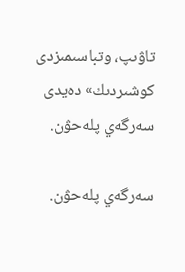تاۋىپ، وتباسىمىزدى كوشىردىك» دەيدى سەرگەي پلەحۋن.

سەرگەي پلەحۋن.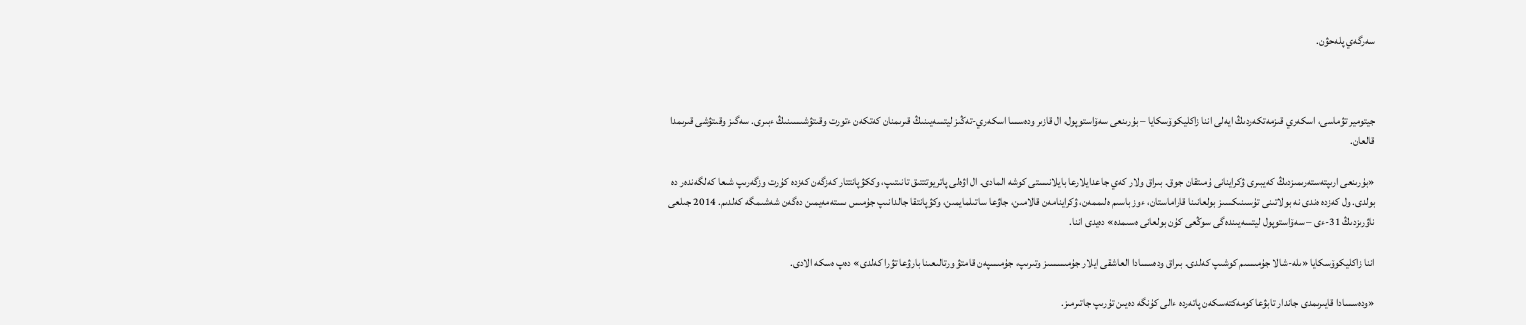سەرگەي پلەحۋن.



جيتومير تۋماسى، اسكەري قىزمەتكەردىڭ ايەلى اننا زاكليكوۆسكايا – بۇرىنعى سەۆاستوپول، ال قازىر ودەسسا اسكەري-تەڭىز ليتسەيىنىڭ قىرىمنان كەتكەن ءتورت وقىتۋشىسىنىڭ ءبىرى. سەگىز وقىتۋشى قىرىمدا قالعان.

«بۇرىنعى ارىپتەستەرىمىزدىڭ كەيبىرى ۋكراينانى ۇمىتقان جوق. بىراق ولار كەي جاعدايلارعا بايلانىستى كوشە المادى. ال اۋەلى پاتريوتتتىق تانىتىپ، وككۋپانتتار كەزگەن كەزدە كۇرت وزگەرىپ شىعا كەلگەندەر دە بولدى. ول كەزدە ەندى نە بولاتىنى تۇسىنىكسىز بولعانىنا قاراماستان، ءوز باسىم ەلىممەن، ۋكراينامەن قالامىن، جاۋعا ساتىلمايمىن، وكۋپانتقا جالدانىپ جۇمىس ىستەمەيمىن دەگەن شەشىمگە كەلدىم. 2014 جىلعى ناۋرىزدىڭ 31-ءى – سەۆاستوپول ليتسەيىندەگى سوڭعى كۇن بولعانى ەسىمدە» دەيدى اننا.

اننا زاكليكوۆسكايا «ىلە-شالا جۇمىسىم كوشىپ كەلدى. بىراق ودەسسادا العاشقى ايلار جۇمىسسىز وتىرىپ، جۇمىسپەن قامتۋ ورتالىعىنا بارۋعا تۋرا كەلدى» دەپ ەسكە الادى.

«ودەسسادا قايىرىمدى جاندار تابۋعا كومەكتەسكەن پاتەردە ءالى كۇنگە دەيىن تۇرىپ جاتىرمىز.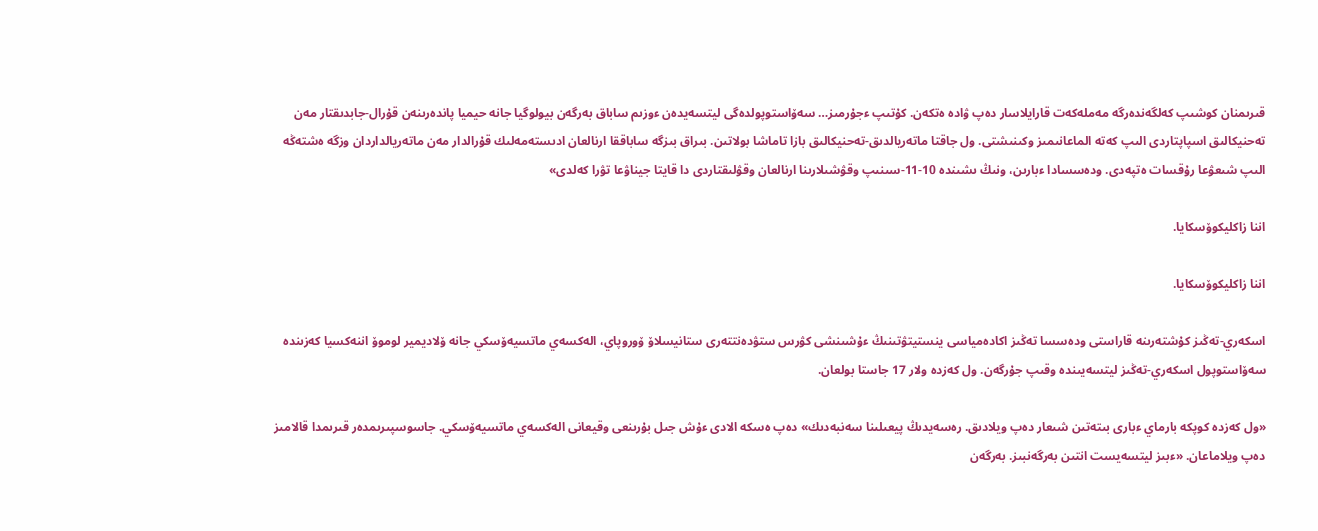قىرىمنان كوشىپ كەلگەندەرگە مەملەكەت قارايلاسار دەپ ۋادە ەتكەن. كۇتىپ ءجۇرمىز… سەۆاستوپولدەگى ليتسەيدەن ءوزىم ساباق بەرگەن بيولوگيا جانە حيميا پاندەرىنەن قۇرال-جابدىقتار مەن تەحنيكالىق اسپاپتاردى الىپ كەتە الماعانىمىز وكىنىشتى. ول جاقتا ماتەريالدىق-تەحنيكالىق بازا تاماشا بولاتىن. بىراق بىزگە ساباققا ارنالعان ادىستەمەلىك قۇرالدار مەن ماتەريالداردان وزگە ەشتەڭە الىپ شىعۋعا رۇقسات ەتپەدى. ودەسسادا ءبارىن، ونىڭ ىشىندە 10-11-سىنىپ وقۋشىلارىنا ارنالعان وقۋلىقتاردى دا قايتا جيناۋعا تۋرا كەلدى»

اننا زاكليكوۆسكايا.

اننا زاكليكوۆسكايا.

اسكەري-تەڭىز كۇشتەرىنە قاراستى ودەسسا تەڭىز اكادەمياسى ينستيتۋتىنىڭ ءۇشىنشى كۋرس ستۋدەنتتەرى ستانيسلاۆ ۆوروپاي، الەكسەي ماتسيەۆسكي جانە ۆلاديمير لوموۆ اننەكسيا كەزىندە سەۆاستوپول اسكەري-تەڭىز ليتسەيىندە وقىپ جۇرگەن. ول كەزدە ولار 17 جاستا بولعان.

«ول كەزدە كوپكە بارماي ءبارى بىتەتىن شىعار دەپ ويلادىق. رەسەيدىڭ پيعىلىنا سەنبەدىك» دەپ ەسكە الادى ءۇش جىل بۇرىنعى وقيعانى الەكسەي ماتسيەۆسكي. جاسوسپىرىمدەر قىرىمدا قالامىز دەپ ويلاماعان. «ءبىز ليتسەيست انتىن بەرگەنبىز. بەرگەن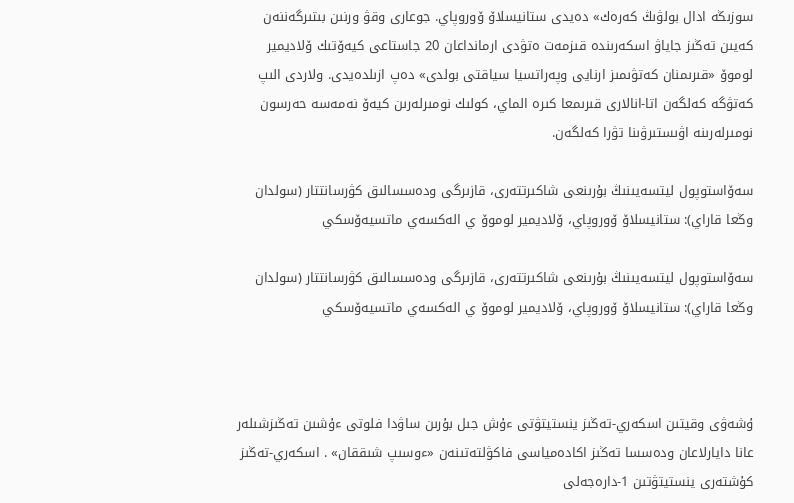سوزىڭە ادال بولۋىڭ كەرەك» دەيدى ستانيسلاۆ ۆوروپاي. جوعارى وقۋ ورنىن بىتىرگەننەن كەيىن تەڭىز جاياۋ اسكەرىندە قىزمەت ەتۋدى ارمانداعان 20 جاستاعى كيەۆتىك ۆلاديمير لوموۆ «قىرىمنان كەتۋىمىز ارنايى وپەراتسيا سياقتى بولدى» دەپ ازىلدەيدى. ولاردى الىپ كەتۋگە كەلگەن اتا-انالارى قىرىمعا كىرە الماي، كولىك نومىرلەرىن كيەۆ نەمەسە حەرسون نومىرلەرىنە اۋىستىرۋىنا تۋرا كەلگەن.

سەۆاستوپول ليتسەيىنىڭ بۇرىنعى شاكىرتتەرى، قازىرگى ودەسسالىق كۋرسانتتار (سولدان وڭعا قاراي): ستانيسلاۆ ۆوروپاي، ۆلاديمير لوموۆ ي الەكسەي ماتسيەۆسكي

سەۆاستوپول ليتسەيىنىڭ بۇرىنعى شاكىرتتەرى، قازىرگى ودەسسالىق كۋرسانتتار (سولدان وڭعا قاراي): ستانيسلاۆ ۆوروپاي، ۆلاديمير لوموۆ ي الەكسەي ماتسيەۆسكي



ۇشەۋى وقيتىن اسكەري-تەڭىز ينستيتۋتى ءۇش جىل بۇرىن ساۋدا فلوتى ءۇشىن تەڭىزشىلەر عانا دايارلاعان ودەسسا تەڭىز اكادەمياسى فاكۋلتەتىنەن «ءوسىپ شىققان» . اسكەري-تەڭىز كۇشتەرى ينستيتۋتىن 1-دارەجەلى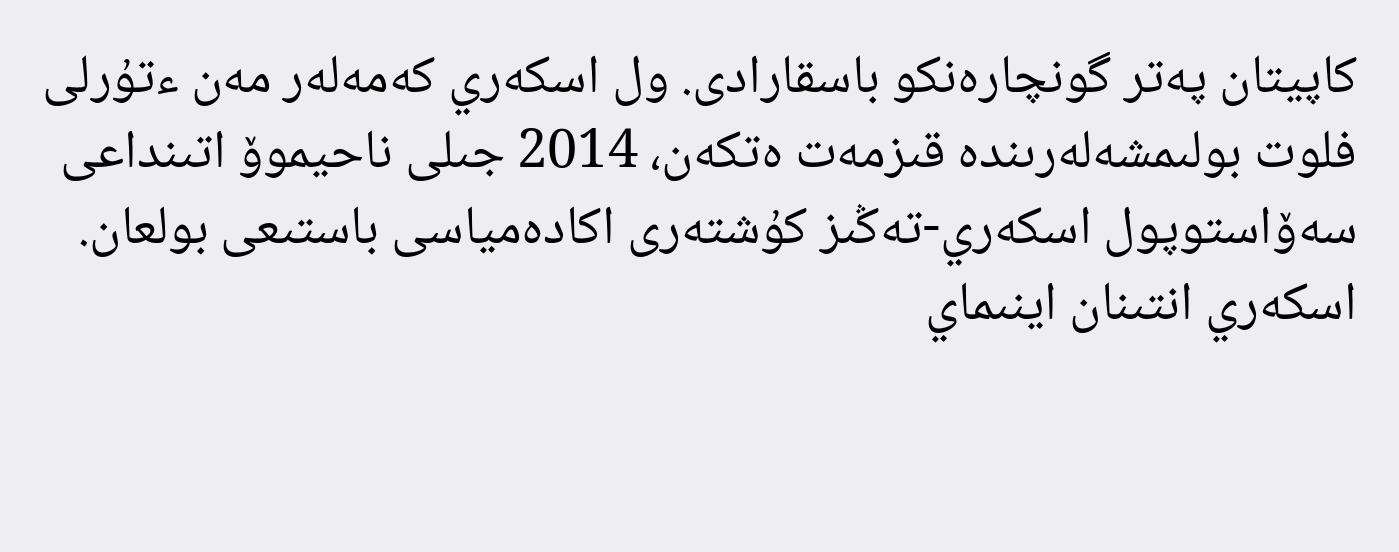كاپيتان پەتر گونچارەنكو باسقارادى. ول اسكەري كەمەلەر مەن ءتۇرلى فلوت بولىمشەلەرىندە قىزمەت ەتكەن، 2014 جىلى ناحيموۆ اتىنداعى سەۆاستوپول اسكەري-تەڭىز كۇشتەرى اكادەمياسى باستىعى بولعان. اسكەري انتىنان اينىماي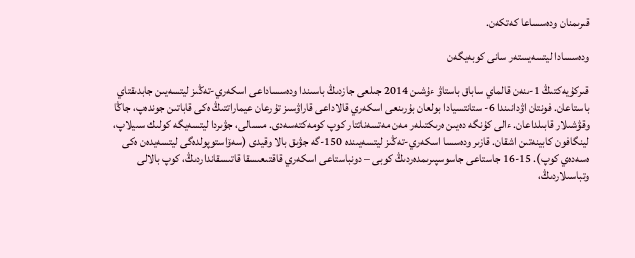قىرىمنان ودەسساعا كەتكەن.

ودەسسادا ليتسەيستەر سانى كوبەيگەن

قىركۇيەكتىڭ 1-ىنەن قالماي ساباق باستاۋ ءۇشىن 2014 جىلعى جازدىڭ باسىندا ودەسساداعى اسكەري-تەڭىز ليتسەيىن جابدىقتاي باستاعان. فونتان اۋدانىندا 6- ستانتسيادا بولعان بۇرىنعى اسكەري قالاداعى قاراۋسىز تۇرعان عيماراتتىڭ ەكى قاباتىن جوندەپ، جاڭا وقۋشىلار قابىلداعان. ءالى كۇنگە دەيىن ەرىكتىلەر مەن مەتسەناتتار كوپ كومەكتەسەدى. مىسالى، جۋىردا ليتسەيگە كولىك سىيلاپ، لينگافون كابينەتىن اشقان. قازىر ودەسسا اسكەري-تەڭىز ليتسەيىندە 150-گە جۋىق بالا وقيدى (سەۆاستوپولدەگى ليتسەيدەن ەكى ەسەدەي كوپ). 15-16 جاستاعى جاسوسپىرىمدەردىڭ كوبى – دونباستاعى اسكەري قاقتىعىسقا قاتىسقانداردىڭ، كوپ بالالى وتباسىلاردىڭ،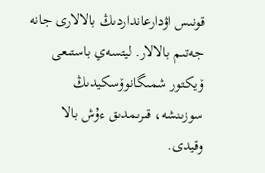قونىس اۋدارعانداردىڭ بالالارى جانە جەتىم بالالار. ليتسەي باستىعى ۆيكتور شمىگانوۆسكيدىڭ سوزىنشە، قىرىمدىق ءۇش بالا وقيدى.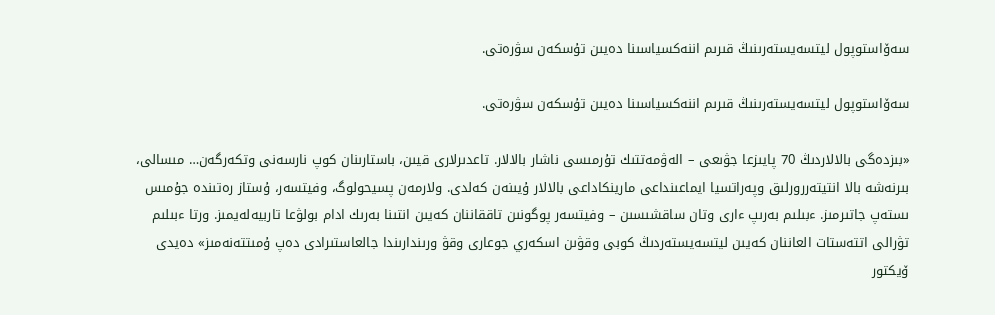سەۆاستوپول ليتسەيستەرىنىڭ قىرىم اننەكسياسىنا دەيىن تۇسكەن سۋرەتى.

سەۆاستوپول ليتسەيستەرىنىڭ قىرىم اننەكسياسىنا دەيىن تۇسكەن سۋرەتى.

«بىزدەگى بالالاردىڭ 70 پايىزعا جۋىعى – الەۋمەتتىك تۇرمىسى ناشار بالالار. تاعدىرلارى قيىن، باستارىنان كوپ نارسەنى وتكەرگەن… مىسالى، بىرنەشە بالا انتيتەررورلىق وپەراتسيا ايماعىنداعى مارينكاداعى بالالار ۇيىنەن كەلدى. ولارمەن پسيحولوگ، وفيتسەر، ۇستاز رەتىندە جۇمىس ىستەپ جاتىرمىز. ءبىلىم بەرىپ ءارى وتان ساقشىسىن – وفيتسەر پوگونىن تاققاننان كەيىن انتىنا بەرىك ادام بولۋعا تاربيەلەيمىز. ورتا ءبىلىم تۋرالى اتتەستات العاننان كەيىن ليتسەيستەردىڭ كوبى وقۋىن اسكەري جوعارى وقۋ ورىندارىندا جالعاستىرادى دەپ ۇمىتتەنەمىز» دەيدى ۆيكتور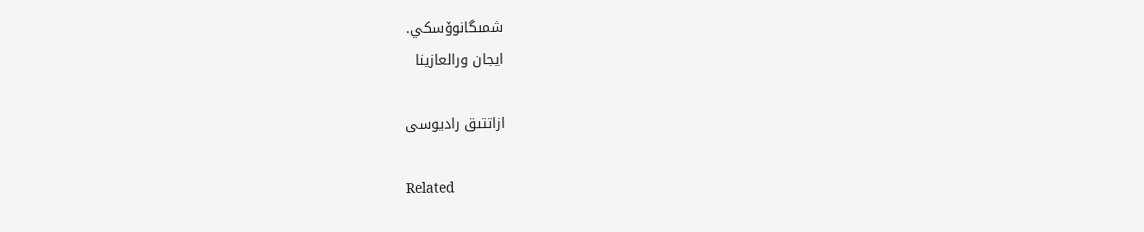شمىگانوۆسكي.                                                                                                                                               ايجان ورالعازينا

ازاتتىق راديوسى

Related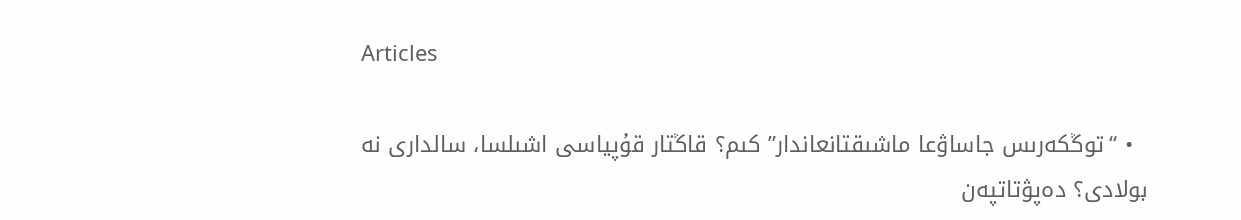Articles

  • “توڭكەرىس جاساۋعا ماشىقتانعاندار” كىم؟ قاڭتار قۇپياسى اشىلسا، سالدارى نە بولادى؟ دەپۋتاتپەن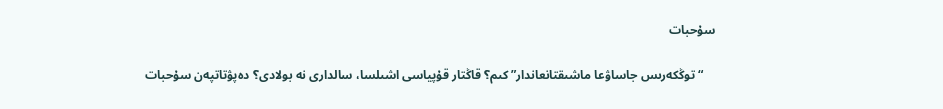سۇحبات

    “توڭكەرىس جاساۋعا ماشىقتانعاندار” كىم؟ قاڭتار قۇپياسى اشىلسا، سالدارى نە بولادى؟ دەپۋتاتپەن سۇحبات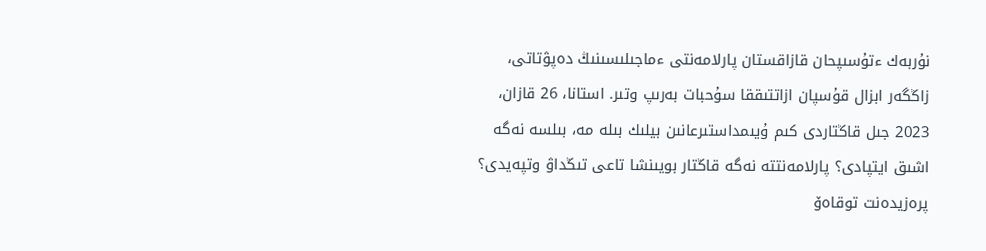نۇربەك ءتۇسىپحان قازاقستان پارلامەنتى ءماجىلىسىنىڭ دەپۋتاتى، زاڭگەر ابزال قۇسپان ازاتتىققا سۇحبات بەرىپ وتىر. استانا، 26 قازان، 2023 جىل قاڭتاردى كىم ۇيىمداستىرعانىن بيلىك بىلە مە، بىلسە نەگە اشىق ايتپادى؟ پارلامەنتتە نەگە قاڭتار بويىنشا تاعى تىڭداۋ وتپەيدى؟ پرەزيدەنت توقاەۆ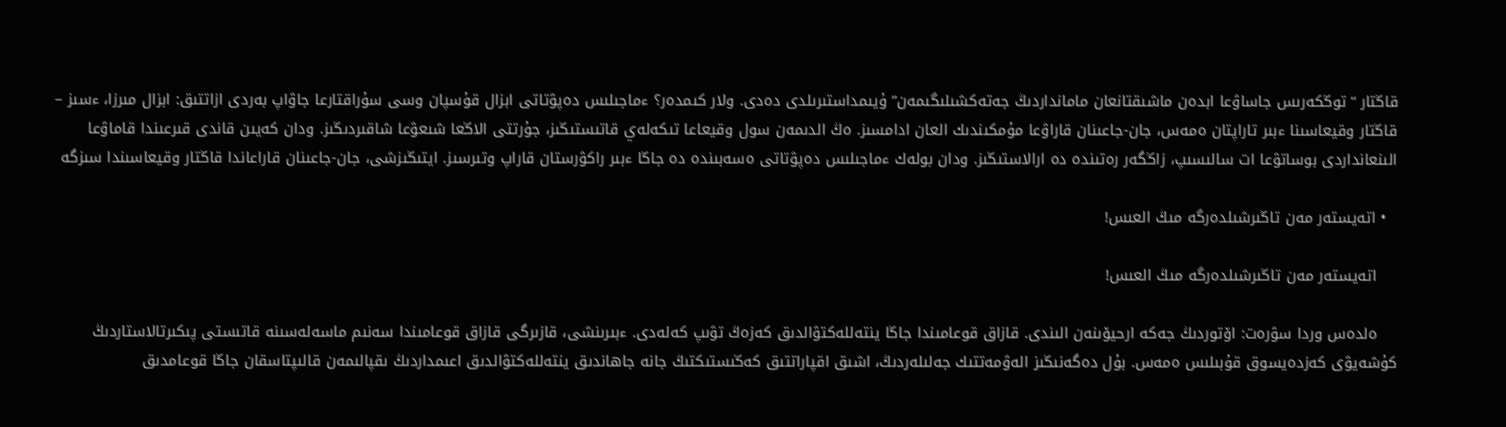قاڭتار “توڭكەرىس جاساۋعا ابدەن ماشىقتانعان مامانداردىڭ جەتەكشىلىگىمەن” ۇيىمداستىرىلدى دەدى. ولار كىمدەر؟ ءماجىلىس دەپۋتاتى ابزال قۇسپان وسى سۇراقتارعا جاۋاپ بەردى ازاتتىق: ابزال مىرزا، ءسىز – قاڭتار وقيعاسىنا ءبىر تاراپتان ەمەس، جان-جاعىنان قاراۋعا مۇمكىندىك العان ادامسىز. ەڭ الدىمەن سول وقيعاعا تىكەلەي قاتىستىڭىز، جۇرتتى الاڭعا شىعۋعا شاقىردىڭىز. ودان كەيىن قاندى قىرعىندا قاماۋعا الىنعانداردى بوساتۋعا ات سالىسىپ، زاڭگەر رەتىندە دە ارالاستىڭىز. ودان بولەك ءماجىلىس دەپۋتاتى ەسەبىندە دە جاڭا ءبىر راكۋرستان قاراپ وتىرسىز. ايتىڭىزشى، جان-جاعىنان قاراعاندا قاڭتار وقيعاسىندا سىزگە

  • اتەيستەر مەن تاڭىرشىلدەرگە مىڭ العىس!

    اتەيستەر مەن تاڭىرشىلدەرگە مىڭ العىس!

    ەلدەس وردا سۋرەت: اۆتوردىڭ جەكە ارحيۆىنەن الىندى. قازاق قوعامىندا جاڭا ينتەللەكتۋالدىق كەزەڭ تۋىپ كەلەدى. ءبىرىنشى، قازىرگى قازاق قوعامىندا سەنىم ماسەلەسىنە قاتىستى پىكىرتالاستاردىڭ كۇشەيۋى كەزدەيسوق قۇبىلىس ەمەس. بۇل دەگەنىڭىز الەۋمەتتىك جەلىلەردىڭ، اشىق اقپاراتتىق كەڭىستىكتىڭ جانە جاھاندىق ينتەللەكتۋالدىق اعىمداردىڭ ىقپالىمەن قالىپتاسقان جاڭا قوعامدىق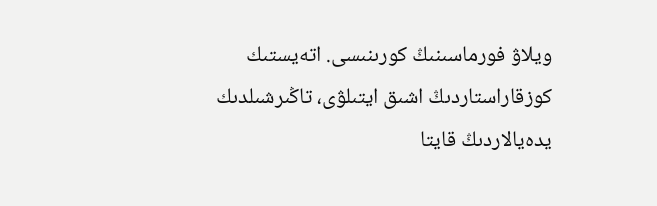ويلاۋ فورماسىنىڭ كورىنىسى. اتەيستىك كوزقاراستاردىڭ اشىق ايتىلۋى، تاڭىرشىلدىك يدەيالاردىڭ قايتا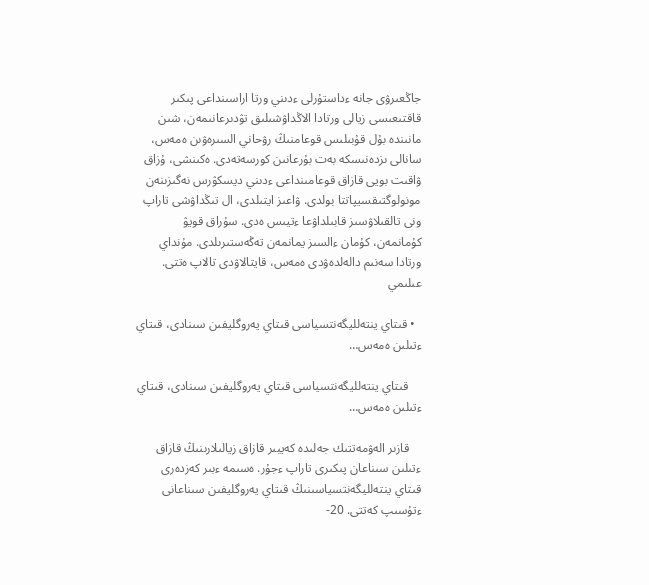جاڭعىرۋى جانە ءداستۇرلى ءدىني ورتا اراسىنداعى پىكىر قاقتىعىسى زيالى ورتادا الاڭداۋشىلىق تۋدىرعانىمەن، شىن مانىندە بۇل قۇبىلىس قوعامنىڭ رۋحاني السىرەۋىن ەمەس، سانالى ىزدەنىسكە بەت بۇرعانىن كورسەتەدى. ەكىنشى، ۇزاق ۋاقىت بويى قازاق قوعامىنداعى ءدىني ديسكۋرس نەگىزىنەن مونولوگتىقسيپاتتا بولدى. ۋاعىز ايتىلدى، ال تىڭداۋشى تاراپ ونى تالقىلاۋسىز قابىلداۋعا ءتيىس ەدى. سۇراق قويۋ كۇمانمەن، كۇمان ءالسىز يمانمەن تەڭەستىرىلدى. مۇنداي ورتادا سەنىم دالەلدەۋدى ەمەس، قايتالاۋدى تالاپ ەتتى. عىلىمي

  • قىتاي ينتەلليگەنتسياسى قىتاي يەروگليفىن سىنادى، قىتاي ءتىلىن ەمەس…

    قىتاي ينتەلليگەنتسياسى قىتاي يەروگليفىن سىنادى، قىتاي ءتىلىن ەمەس…

    قازىر الەۋمەتتىك جەلىدە كەيبىر قازاق زيالىلارىنىڭ قازاق ءتىلىن سىناعان پىكىرى تاراپ ءجۇر. ەسىمە ءبىر كەزدەرى قىتاي ينتەلليگەنتسياسىنىڭ قىتاي يەروگليفىن سىناعانى ءتۇسىپ كەتتى. 20-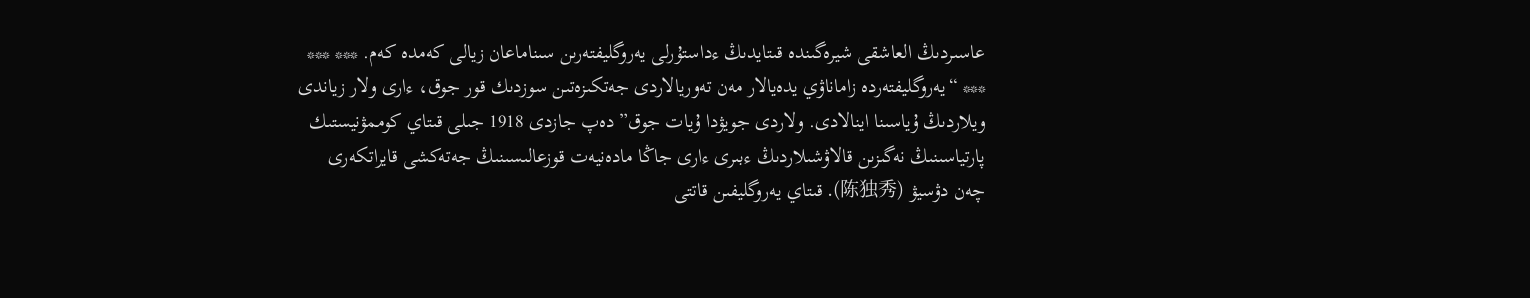عاسىردىڭ العاشقى شيرەگىندە قىتايدىڭ ءداستۇرلى يەروگليفتەرىن سىناماعان زيالى كەمدە كەم. *** *** *** “يەروگليفتەردە زاماناۋي يدەيالار مەن تەوريالاردى جەتكىزەتىن سوزدىك قور جوق، ءارى ولار زياندى ويلاردىڭ ۇياسىنا اينالادى. ولاردى جويۋدا ۇيات جوق” دەپ جازدى 1918 جىلى قىتاي كوممۋنيستىك پارتياسىنىڭ نەگىزىن قالاۋشىلاردىڭ ءبىرى ءارى جاڭا مادەنيەت قوزعالىسىنىڭ جەتەكشى قايراتكەرى چەن دۋسيۋ (陈独秀). قىتاي يەروگليفىن قاتتى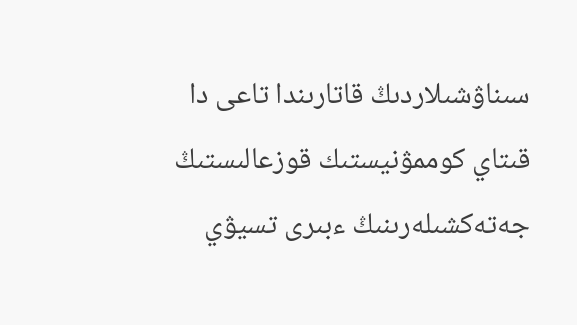سىناۋشىلاردىڭ قاتارىندا تاعى دا قىتاي كوممۋنيستىك قوزعالىستىڭ جەتەكشىلەرىنىڭ ءبىرى تسيۋي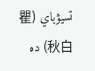تسيۋباي (瞿秋白) دە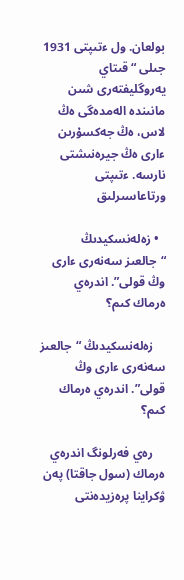بولعان. ول ءتىپتى 1931 جىلى “قىتاي يەروگليفتەرى شىن مانىندە الەمدەگى ەڭ لاس، ەڭ جەكسۇرىن ءارى ەڭ جيرەنىشتى نارسە. ءتىپتى ورتاعاسىرلىق

  • زەلەنسكيدىڭ “جالعىز سەنەرى ءارى وڭ قولى”. اندرەي ەرماك كىم؟

    زەلەنسكيدىڭ “جالعىز سەنەرى ءارى وڭ قولى”. اندرەي ەرماك كىم؟

    رەي فەرلونگ اندرەي ەرماك (سول جاقتا) پەن ۋكراينا پرەزيدەنتى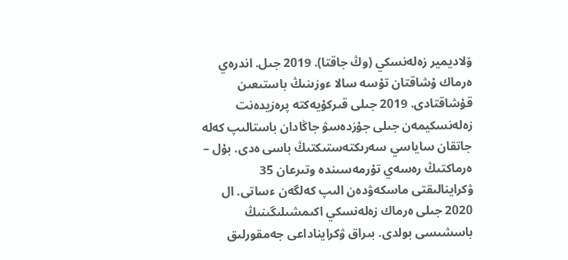ۆلاديمير زەلەنسكي (وڭ جاقتا). 2019 جىل. اندرەي ەرماك ۇشاقتان تۇسە سالا ءوزىنىڭ باستىعىن قۇشاقتادى. 2019 جىلى قىركۇيەكتە پرەزيدەنت زەلەنسكيمەن جىلى جۇزدەسۋ جاڭادان باستالىپ كەلە جاتقان ساياسي سەرىكتەستىكتىڭ باسى ەدى. بۇل – ەرماكتىڭ رەسەي تۇرمەسىندە وتىرعان 35 ۋكراينالىقتى ماسكەۋدەن الىپ كەلگەن ءساتى. ال 2020 جىلى ەرماك زەلەنسكي اكىمشىلىگىنىڭ باسشىسى بولدى. بىراق ۋكرايناداعى جەمقورلىق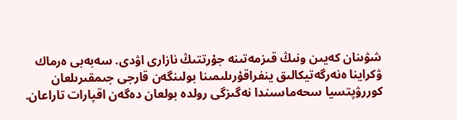شۋىنان كەيىن ونىڭ قىزمەتىنە جۇرتتىڭ نازارى اۋدى. سەبەبى ەرماك ۋكراينا ەنەرگەتيكالىق ينفراقۇرىلىمىنا بولىنگەن قارجى جىمقىرىلعان كوررۋپتسيا سحەماسىندا نەگىزگى رولدە بولعان دەگەن اقپارات تاراعان.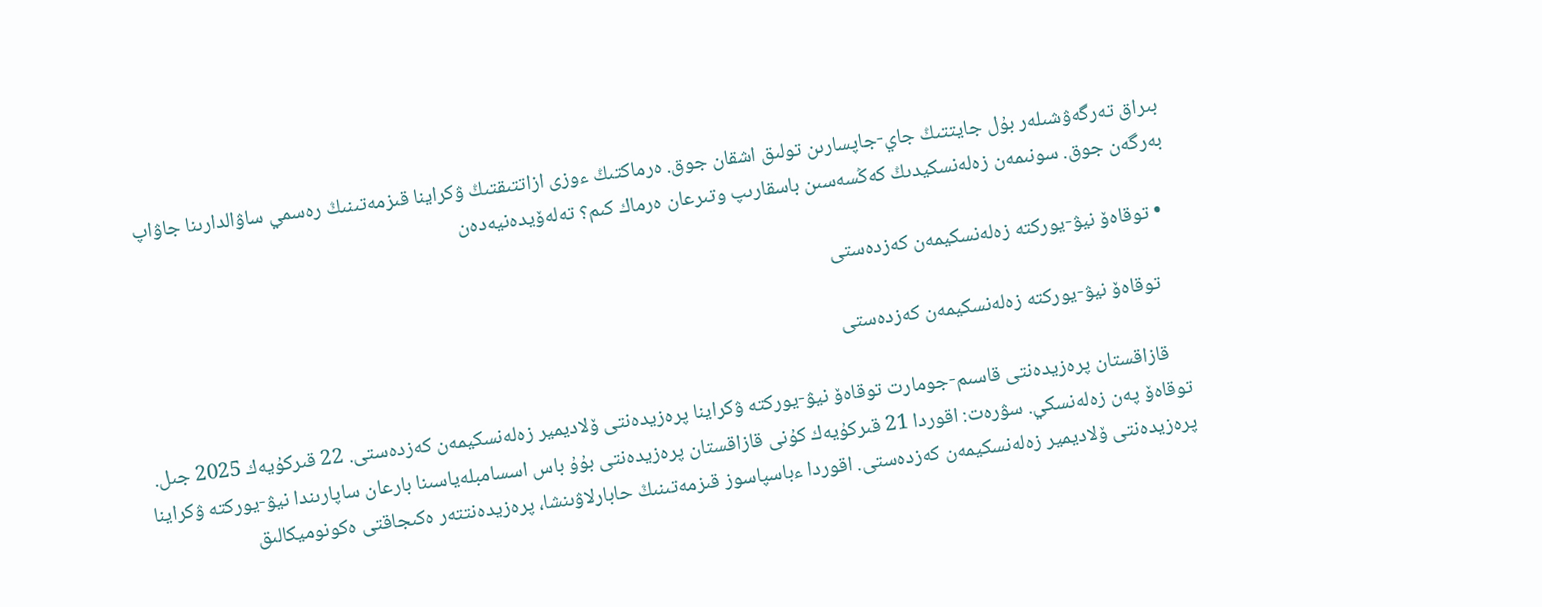بىراق تەرگەۋشىلەر بۇل جايتتىڭ جاي-جاپسارىن تولىق اشقان جوق. ەرماكتىڭ ءوزى ازاتتىقتىڭ ۋكراينا قىزمەتىنىڭ رەسمي ساۋالدارىنا جاۋاپ بەرگەن جوق. سونىمەن زەلەنسكيدىڭ كەڭسەسىن باسقارىپ وتىرعان ەرماك كىم؟ تەلەۆيدەنيەدەن

  • توقاەۆ نيۋ-يوركتە زەلەنسكيمەن كەزدەستى

    توقاەۆ نيۋ-يوركتە زەلەنسكيمەن كەزدەستى

    قازاقستان پرەزيدەنتى قاسىم-جومارت توقاەۆ نيۋ-يوركتە ۋكراينا پرەزيدەنتى ۆلاديمير زەلەنسكيمەن كەزدەستى. 22 قىركۇيەك 2025 جىل. توقاەۆ پەن زەلەنسكي. سۋرەت: اقوردا 21 قىركۇيەك كۇنى قازاقستان پرەزيدەنتى بۇۇ باس اسسامبلەياسىنا بارعان ساپارىندا نيۋ-يوركتە ۋكراينا پرەزيدەنتى ۆلاديمير زەلەنسكيمەن كەزدەستى. اقوردا ءباسپاسوز قىزمەتىنىڭ حابارلاۋىنشا، پرەزيدەنتتەر ەكىجاقتى ەكونوميكالىق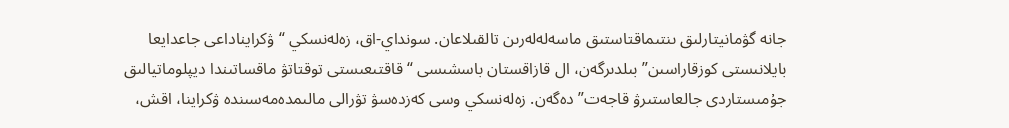جانە گۋمانيتارلىق ىنتىماقتاستىق ماسەلەلەرىن تالقىلاعان. سونداي-اق، زەلەنسكي “ۋكرايناداعى جاعدايعا بايلانىستى كوزقاراسىن” بىلدىرگەن، ال قازاقستان باسشىسى “قاقتىعىستى توقتاتۋ ماقساتىندا ديپلوماتيالىق جۇمىستاردى جالعاستىرۋ قاجەت” دەگەن. زەلەنسكي وسى كەزدەسۋ تۋرالى مالىمدەمەسىندە ۋكراينا، اقش،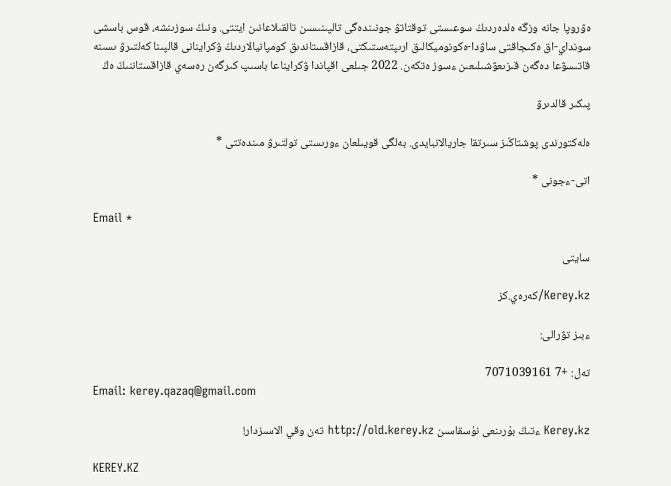ەۋروپا جانە وزگە ەلدەردىڭ سوعىستى توقتاتۋ جونىندەگى تالپىنىسىن تالقىلاعانىن ايتتى. ونىڭ سوزىنشە، قوس باسشى سونداي-اق ەكىجاقتى ساۋدا-ەكونوميكالىق ارىپتەستىكتى، قازاقستاندىق كومپانيالاردىڭ ۋكراينانى قالپىنا كەلتىرۋ ىسىنە قاتىسۋعا دەگەن قىزىعۋشىلىعىن ءسوز ەتكەن. 2022 جىلعى اقپاندا ۋكرايناعا باسىپ كىرگەن رەسەي قازاقستاننىڭ ەڭ

پىكىر قالدىرۋ

ەلەكتورندى پوشتاڭىز سىرتقا جاريالانبايدى. بەلگى قويىلعان ءورىستى تولتىرۋ مىندەتتى *

اتى-ءجونى *

Email *

سايتى

Kerey.kz/كەرەي.كز

ءبىز تۋرالى:

تەل: +7 7071039161
Email: kerey.qazaq@gmail.com

Kerey.kz ءتىڭ بۇرىنعى نۇسقاسىن http://old.kerey.kz تەن وقي الاسىزدار!

KEREY.KZ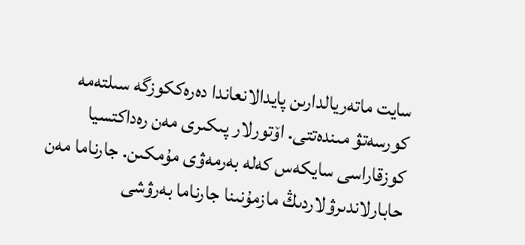سايت ماتەريالدارىن پايدالانعاندا دەرەككوزگە سىلتەمە كورسەتۋ مىندەتتى. اۆتورلار پىكىرى مەن رەداكتسيا كوزقاراسى سايكەس كەلە بەرمەۋى مۇمكىن. جارناما مەن حابارلاندىرۋلاردىڭ مازمۇنىنا جارناما بەرۋشى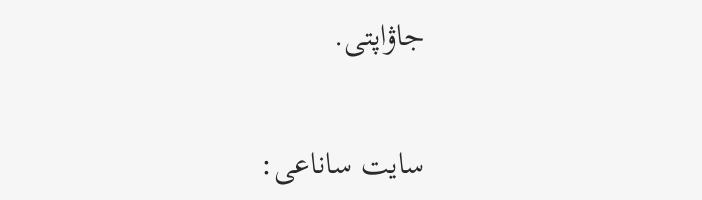جاۋاپتى.

سايت ساناعى: